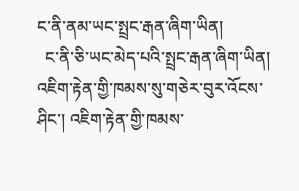ང་ནི་ནམ་ཡང་སྤྲང་རྒན་ཞིག་ཡིན།
  ང་ནི་ཅི་ཡང་མེད་པའི་སྤྲང་རྒན་ཞིག་ཡིན། འཇིག་རྟེན་གྱི་ཁམས་སུ་གཅེར་བུར་འོངས་ཤིང་། འཇིག་རྟེན་གྱི་ཁམས་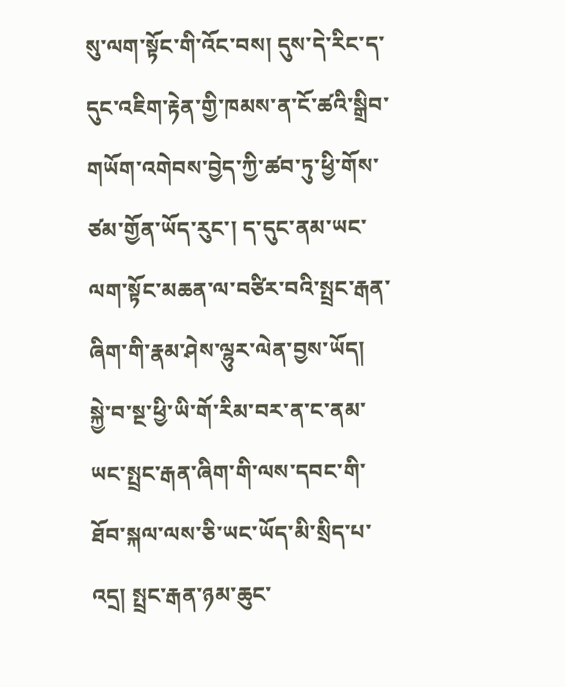སུ་ལག་སྟོང་གི་འོང་བས། དུས་དེ་རིང་ད་དུང་འཇིག་རྟེན་གྱི་ཁམས་ན་ངོ་ཚའི་སྒྲིབ་གཡོག་འགེབས་བྱེད་ཀྱི་ཚབ་ཏུ་ཕྱི་གོས་ཙམ་གྱོན་ཡོད་རུང་། ད་དུང་ནམ་ཡང་ལག་སྟོང་མཆན་ལ་བཙིར་བའི་སྤྲང་རྒན་ཞིག་གི་རྣམ་ཤེས་ལྷུར་ལེན་བྱས་ཡོད། སྐྱེ་བ་སྔ་ཕྱི་ཡི་གོ་རིམ་བར་ན་ང་ནམ་ཡང་སྤྲང་རྒན་ཞིག་གི་ལས་དབང་གི་ཐོབ་སྐལ་ལས་ཅི་ཡང་ཡོད་མི་སྲིད་པ་འདྲ། སྤྲང་རྒན་ཉམ་ཆུང་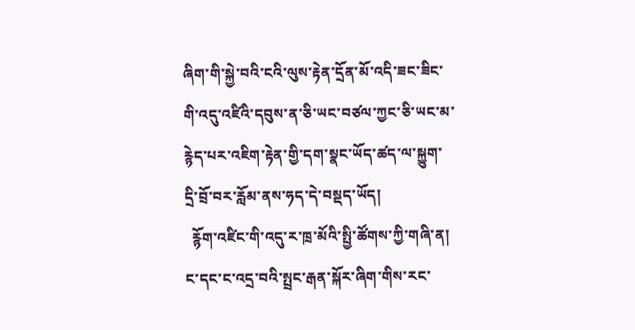ཞིག་གི་སྐྱེ་བའི་ངའི་ལུས་རྟེན་དྲོན་མོ་འདི་ཟང་ཟིང་གི་འདུ་འཛིའི་དབུས་ན་ཅི་ཡང་བཙལ་ཀྱང་ཅི་ཡང་མ་རྙེད་པར་འཇིག་རྟེན་གྱི་དག་སྣང་ཡོད་ཚད་ལ་སྐྱུག་དྲི་བྲོ་བར་རློམ་ནས་ཧད་དེ་བསྡད་ཡོད།
  རྙོག་འཛིང་གི་འདུ་ར་ཁྲ་མོའི་སྤྱི་ཚོགས་ཀྱི་གཞི་ན། ང་དང་ང་འདྲ་བའི་སྤྲང་རྒན་སྐོར་ཞིག་གིས་རང་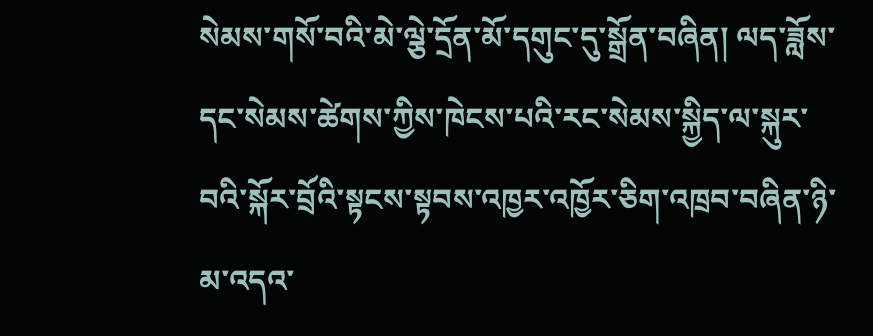སེམས་གསོ་བའི་མེ་ལྕེ་དྲོན་མོ་དགུང་དུ་སྒྲོན་བཞིན། ལད་ཟློས་དང་སེམས་ཚེགས་ཀྱིས་ཁེངས་པའི་རང་སེམས་སྐྱིད་ལ་སྐུར་བའི་སྐོར་བྲོའི་སྟངས་སྟབས་འཁྱར་འཁྱོར་ཅིག་འཁྲབ་བཞིན་ཉི་མ་འདའ་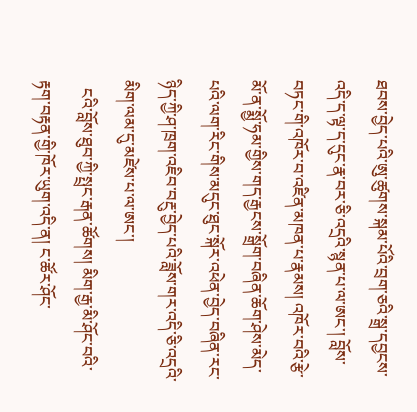ཐབས་བྱེད་པའི་ཨུ་ཚུགས་སྐམ་པོའི་བྲག་ཅའི་སྒྲ་དབྱངས་འདི་ད་ལྟ་ད་དུང་རྣ་བར་ཅི་འདྲའི་སྙན་པ་ལ་ཨང་། བློས་བཏང་གི་འཁོར་བ་འཛིན་མཁན་པ་རྣམས། འཁོར་བའི་རྩེ་མོ་ན་སྨྱོ་ཧམ་གྱིས་གད་རྒྱངས་སྒྲོག་བཞིན་ཆོག་ཤེས་མེད་པའི་ལག་རིང་གིས་མདུང་ཐུང་སྐོར་འཕེན་བྱེད་བཞིན་རང་ཉིད་ཀྱི་ཤ་ཁྲག་འཇིབ་བརྔུ་བྱེད་པའི་ཟློས་གར་འདི་ཅི་འདྲའི་མིག་ལམ་དུ་མཛེས་པ་ལ་ཨང་།
  ངའི་བློས་ཐུབ་ཀྱི་སྤྲང་རྒན་ཚོགས། མིག་རྒྱ་མི་ཤོང་བའི་རྟག་བརྟན་གྱི་ཁོར་ཡུག་འདི་ན། ང་ཚོར་ཤོང་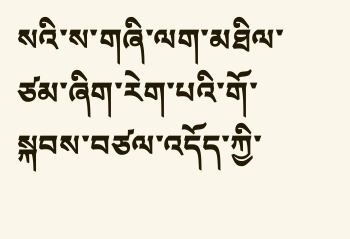སའི་ས་གཞི་ལག་མཐིལ་ཙམ་ཞིག་རེག་པའི་གོ་སྐབས་བཙལ་འདོད་ཀྱི་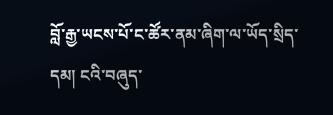བློ་རྒྱ་ཡངས་པོ་ང་ཚོར་ནམ་ཞིག་ལ་ཡོད་སྲིད་དམ། ངའི་བཞུད་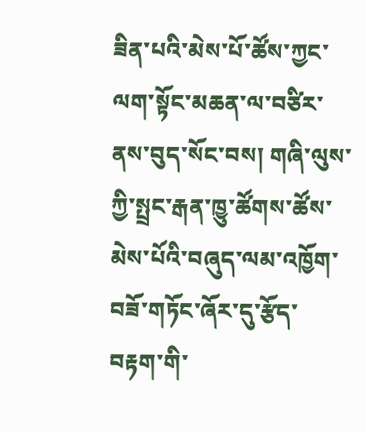ཟིན་པའི་མེས་པོ་ཚོས་ཀྱང་ལག་སྟོང་མཆན་ལ་བཙིར་ནས་བུད་སོང་བས། གཞི་ལུས་ཀྱི་སྤྲང་རྒན་ཁྱུ་ཚོགས་ཚོས་མེས་པོའི་བཞུད་ལམ་འཁྱོག་བཟོ་གཏོང་ཞོར་དུ་རྩོད་བརྟག་གི་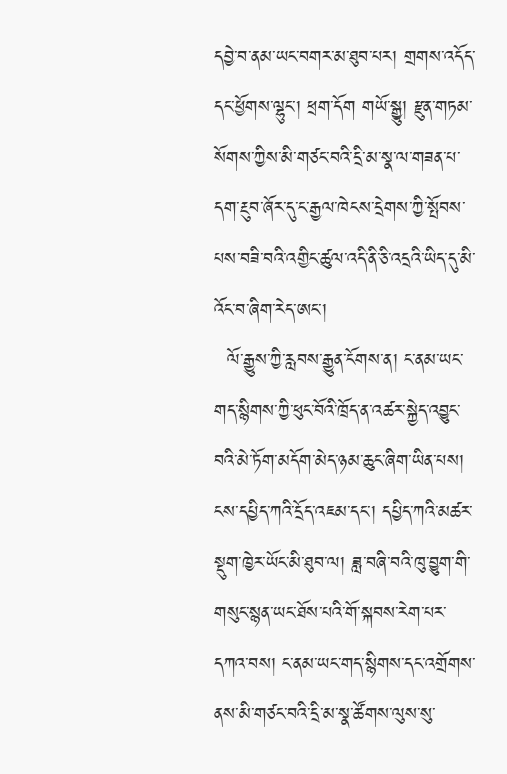དབྱེ་བ་ནམ་ཡང་བགར་མ་ཐུབ་པར། གྲགས་འདོད་དང་ཕྱོགས་ལྷུང་། ཕྲག་དོག གཡོ་སྒྱུ། རྫུན་གཏམ་སོགས་ཀྱིས་མི་གཙང་བའི་དྲི་མ་སྣ་ལ་གཟན་པ་དག་རྔུབ་ཞོར་དུ་ང་རྒྱལ་ཁེངས་དྲེགས་ཀྱི་སྤོབས་པས་བཟི་བའི་འགྱིང་ཚུལ་འདི་ནི་ཅི་འདྲའི་ཡིད་དུ་མི་འོང་བ་ཞིག་རེད་ཨང་།
  ལོ་རྒྱུས་ཀྱི་རླབས་རྒྱུན་ངོགས་ན། ང་ནམ་ཡང་གད་སྙིགས་ཀྱི་ཕུང་བོའི་ཁྲོད་ན་འཚར་སྐྱེད་འབྱུང་བའི་མེ་ཏོག་མདོག་མེད་ཉམ་ཆུང་ཞིག་ཡིན་པས། ངས་དཔྱིད་ཀའི་དྲོད་འཇམ་དང་། དཔྱིད་ཀའི་མཚར་སྡུག་ཁྱེར་ཡོང་མི་ཐུབ་ལ། ཟླ་བཞི་བའི་ཁུ་བྱུག་གི་གསུང་སྙན་ཡང་ཐོས་པའི་གོ་སྐབས་རེག་པར་དཀའ་བས། ང་ནམ་ཡང་གད་སྙིགས་དང་འགྲོགས་ནས་མི་གཙང་བའི་དྲི་མ་སྣ་ཚོགས་ལུས་སུ་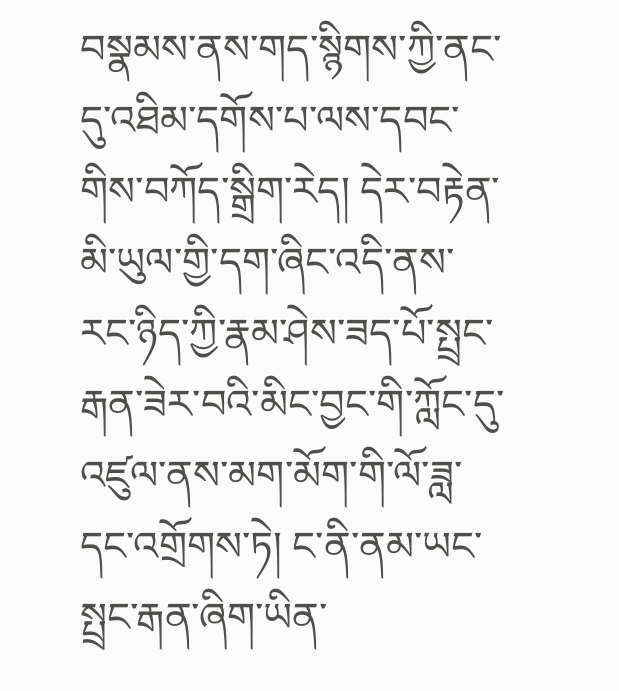བསྣམས་ནས་གད་སྙིགས་ཀྱི་ནང་དུ་འཐིམ་དགོས་པ་ལས་དབང་གིས་བཀོད་སྒྲིག་རེད། དེར་བརྟེན་མི་ཡུལ་གྱི་དག་ཞིང་འདི་ནས་རང་ཉིད་ཀྱི་རྣམ་ཤེས་ཟད་པོ་སྤྲང་རྒན་ཟེར་བའི་མིང་བྱང་གི་ཀློང་དུ་འཛུལ་ནས་མག་མོག་གི་ལོ་ཟླ་དང་འགྲོགས་ཏེ། ང་ནི་ནམ་ཡང་སྤྲང་རྒན་ཞིག་ཡིན་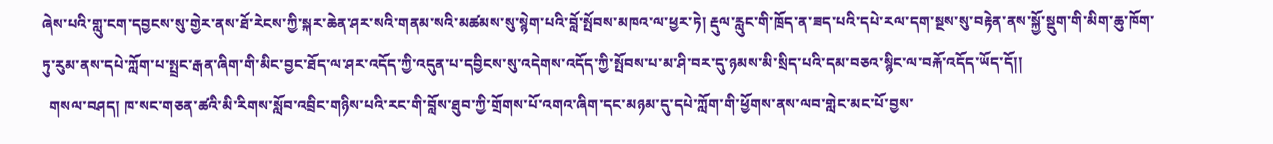ཞེས་པའི་གླུ་ངག་དབྱངས་སུ་གྱེར་ནས་ཐོ་རེངས་ཀྱི་སྐར་ཆེན་ཤར་སའི་གནམ་སའི་མཚམས་སུ་སྙེག་པའི་བློ་སྤོབས་མཁའ་ལ་ཕྱར་ཏེ། རྡུལ་རླུང་གི་ཁྲོད་ན་ཟད་པའི་དཔེ་རལ་དག་སྔས་སུ་བརྟེན་ནས་སྐྱོ་སྡུག་གི་མིག་ཆུ་ཁོག་ཏུ་རུམ་ནས་དཔེ་ཀློག་པ་སྤྲང་རྒན་ཞིག་གི་མིང་བྱང་ཐོད་ལ་ཤར་འདོད་ཀྱི་འདུན་པ་དབྱིངས་སུ་འདེགས་འདོད་ཀྱི་སྤོབས་པ་མ་ཤི་བར་དུ་ཉམས་མི་སྲིད་པའི་དམ་བཅའ་སྙིང་ལ་བརྐོ་འདོད་ཡོད་དོ།།
  གསལ་བཤད། ཁ་སང་གཅན་ཚའི་མི་རིགས་སློབ་འབྲིང་གཉིས་པའི་རང་གི་བློས་ཐུབ་ཀྱི་གྲོགས་པོ་འགའ་ཞིག་དང་མཉམ་དུ་དཔེ་ཀློག་གི་ཕྱོགས་ནས་ལབ་གླེང་མང་པོ་བྱས་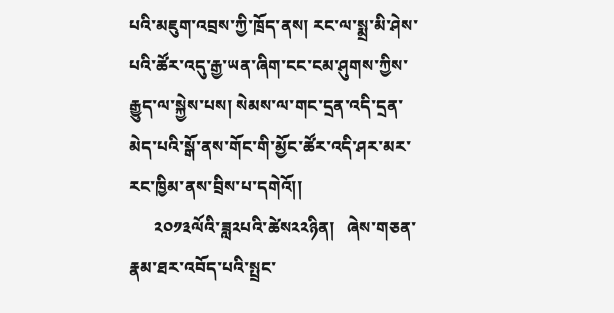པའི་མཇུག་འབྲས་ཀྱི་ཁྲོད་ནས། རང་ལ་སྨྲ་མི་ཤེས་པའི་ཚོར་འདུ་རྒྱ་ཡན་ཞིག་ངང་ངམ་ཤུགས་ཀྱིས་རྒྱུད་ལ་སྐྱེས་པས། སེམས་ལ་གང་དྲན་འདི་དྲན་མེད་པའི་སྒོ་ནས་གོང་གི་མྱོང་ཚོར་འདི་ཤར་མར་རང་ཁྱིམ་ནས་བྲིས་པ་དགེའོ།།
      ༢༠༡༣ལོའི་ཟླ༢པའི་ཚེས༢༢ཉིན།   ཞེས་གཅན་རྣམ་ཐར་འབོད་པའི་སྤྲང་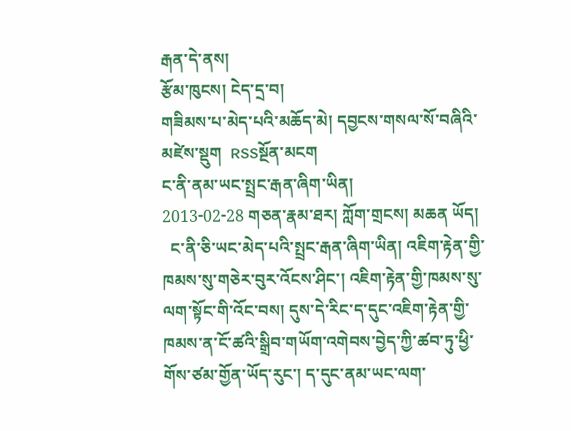རྒན་དེ་ནས།
རྩོམ་ཁུངས། ངེད་དྲ་བ།
གཟིམས་པ་མེད་པའི་མཆོད་མེ། དབྱངས་གསལ་སོ་བཞིའི་མཛེས་སྡུག  RSSསྔོན་མངག
ང་ནི་ནམ་ཡང་སྤྲང་རྒན་ཞིག་ཡིན།
2013-02-28 གཅན་རྣམ་ཐར། ཀློག་གྲངས། མཆན ཡོད།
  ང་ནི་ཅི་ཡང་མེད་པའི་སྤྲང་རྒན་ཞིག་ཡིན། འཇིག་རྟེན་གྱི་ཁམས་སུ་གཅེར་བུར་འོངས་ཤིང་། འཇིག་རྟེན་གྱི་ཁམས་སུ་ལག་སྟོང་གི་འོང་བས། དུས་དེ་རིང་ད་དུང་འཇིག་རྟེན་གྱི་ཁམས་ན་ངོ་ཚའི་སྒྲིབ་གཡོག་འགེབས་བྱེད་ཀྱི་ཚབ་ཏུ་ཕྱི་གོས་ཙམ་གྱོན་ཡོད་རུང་། ད་དུང་ནམ་ཡང་ལག་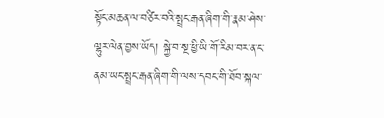སྟོང་མཆན་ལ་བཙིར་བའི་སྤྲང་རྒན་ཞིག་གི་རྣམ་ཤེས་ལྷུར་ལེན་བྱས་ཡོད། སྐྱེ་བ་སྔ་ཕྱི་ཡི་གོ་རིམ་བར་ན་ང་ནམ་ཡང་སྤྲང་རྒན་ཞིག་གི་ལས་དབང་གི་ཐོབ་སྐལ་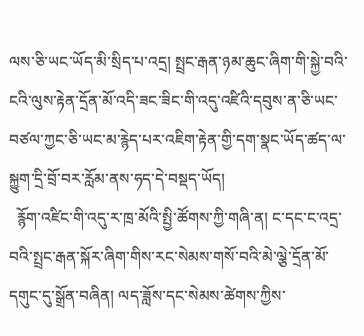ལས་ཅི་ཡང་ཡོད་མི་སྲིད་པ་འདྲ། སྤྲང་རྒན་ཉམ་ཆུང་ཞིག་གི་སྐྱེ་བའི་ངའི་ལུས་རྟེན་དྲོན་མོ་འདི་ཟང་ཟིང་གི་འདུ་འཛིའི་དབུས་ན་ཅི་ཡང་བཙལ་ཀྱང་ཅི་ཡང་མ་རྙེད་པར་འཇིག་རྟེན་གྱི་དག་སྣང་ཡོད་ཚད་ལ་སྐྱུག་དྲི་བྲོ་བར་རློམ་ནས་ཧད་དེ་བསྡད་ཡོད།
  རྙོག་འཛིང་གི་འདུ་ར་ཁྲ་མོའི་སྤྱི་ཚོགས་ཀྱི་གཞི་ན། ང་དང་ང་འདྲ་བའི་སྤྲང་རྒན་སྐོར་ཞིག་གིས་རང་སེམས་གསོ་བའི་མེ་ལྕེ་དྲོན་མོ་དགུང་དུ་སྒྲོན་བཞིན། ལད་ཟློས་དང་སེམས་ཚེགས་ཀྱིས་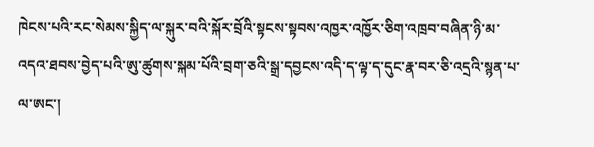ཁེངས་པའི་རང་སེམས་སྐྱིད་ལ་སྐུར་བའི་སྐོར་བྲོའི་སྟངས་སྟབས་འཁྱར་འཁྱོར་ཅིག་འཁྲབ་བཞིན་ཉི་མ་འདའ་ཐབས་བྱེད་པའི་ཨུ་ཚུགས་སྐམ་པོའི་བྲག་ཅའི་སྒྲ་དབྱངས་འདི་ད་ལྟ་ད་དུང་རྣ་བར་ཅི་འདྲའི་སྙན་པ་ལ་ཨང་།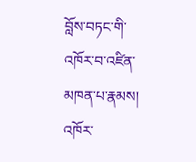བློས་བཏང་གི་འཁོར་བ་འཛིན་མཁན་པ་རྣམས། འཁོར་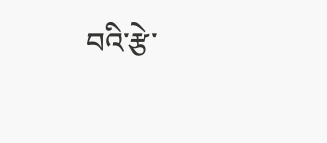བའི་རྩེ་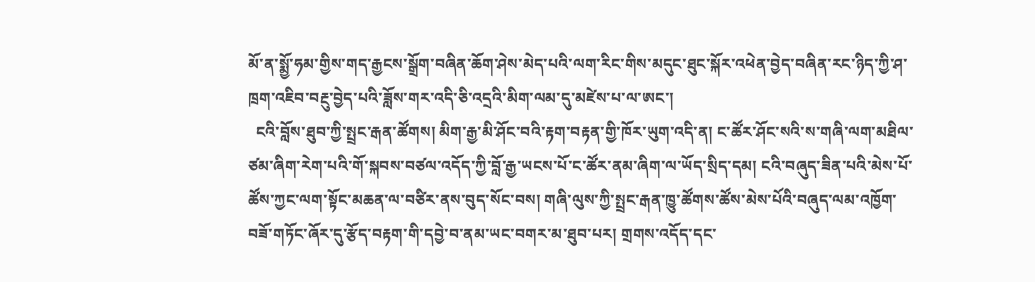མོ་ན་སྨྱོ་ཧམ་གྱིས་གད་རྒྱངས་སྒྲོག་བཞིན་ཆོག་ཤེས་མེད་པའི་ལག་རིང་གིས་མདུང་ཐུང་སྐོར་འཕེན་བྱེད་བཞིན་རང་ཉིད་ཀྱི་ཤ་ཁྲག་འཇིབ་བརྔུ་བྱེད་པའི་ཟློས་གར་འདི་ཅི་འདྲའི་མིག་ལམ་དུ་མཛེས་པ་ལ་ཨང་།
  ངའི་བློས་ཐུབ་ཀྱི་སྤྲང་རྒན་ཚོགས། མིག་རྒྱ་མི་ཤོང་བའི་རྟག་བརྟན་གྱི་ཁོར་ཡུག་འདི་ན། ང་ཚོར་ཤོང་སའི་ས་གཞི་ལག་མཐིལ་ཙམ་ཞིག་རེག་པའི་གོ་སྐབས་བཙལ་འདོད་ཀྱི་བློ་རྒྱ་ཡངས་པོ་ང་ཚོར་ནམ་ཞིག་ལ་ཡོད་སྲིད་དམ། ངའི་བཞུད་ཟིན་པའི་མེས་པོ་ཚོས་ཀྱང་ལག་སྟོང་མཆན་ལ་བཙིར་ནས་བུད་སོང་བས། གཞི་ལུས་ཀྱི་སྤྲང་རྒན་ཁྱུ་ཚོགས་ཚོས་མེས་པོའི་བཞུད་ལམ་འཁྱོག་བཟོ་གཏོང་ཞོར་དུ་རྩོད་བརྟག་གི་དབྱེ་བ་ནམ་ཡང་བགར་མ་ཐུབ་པར། གྲགས་འདོད་དང་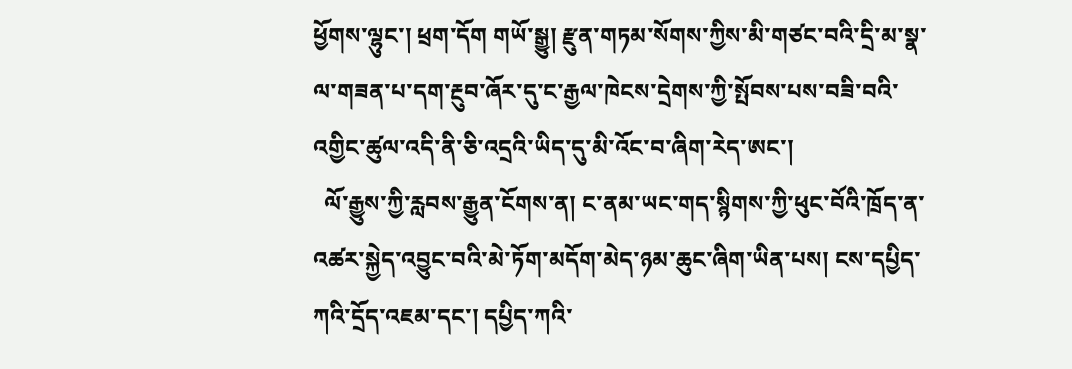ཕྱོགས་ལྷུང་། ཕྲག་དོག གཡོ་སྒྱུ། རྫུན་གཏམ་སོགས་ཀྱིས་མི་གཙང་བའི་དྲི་མ་སྣ་ལ་གཟན་པ་དག་རྔུབ་ཞོར་དུ་ང་རྒྱལ་ཁེངས་དྲེགས་ཀྱི་སྤོབས་པས་བཟི་བའི་འགྱིང་ཚུལ་འདི་ནི་ཅི་འདྲའི་ཡིད་དུ་མི་འོང་བ་ཞིག་རེད་ཨང་།
  ལོ་རྒྱུས་ཀྱི་རླབས་རྒྱུན་ངོགས་ན། ང་ནམ་ཡང་གད་སྙིགས་ཀྱི་ཕུང་བོའི་ཁྲོད་ན་འཚར་སྐྱེད་འབྱུང་བའི་མེ་ཏོག་མདོག་མེད་ཉམ་ཆུང་ཞིག་ཡིན་པས། ངས་དཔྱིད་ཀའི་དྲོད་འཇམ་དང་། དཔྱིད་ཀའི་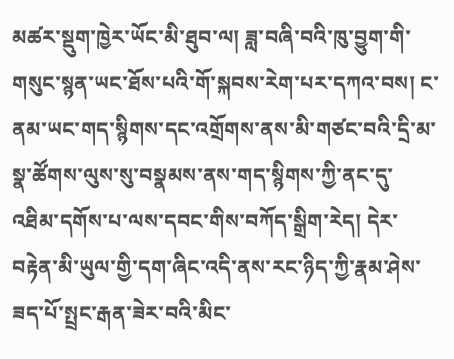མཚར་སྡུག་ཁྱེར་ཡོང་མི་ཐུབ་ལ། ཟླ་བཞི་བའི་ཁུ་བྱུག་གི་གསུང་སྙན་ཡང་ཐོས་པའི་གོ་སྐབས་རེག་པར་དཀའ་བས། ང་ནམ་ཡང་གད་སྙིགས་དང་འགྲོགས་ནས་མི་གཙང་བའི་དྲི་མ་སྣ་ཚོགས་ལུས་སུ་བསྣམས་ནས་གད་སྙིགས་ཀྱི་ནང་དུ་འཐིམ་དགོས་པ་ལས་དབང་གིས་བཀོད་སྒྲིག་རེད། དེར་བརྟེན་མི་ཡུལ་གྱི་དག་ཞིང་འདི་ནས་རང་ཉིད་ཀྱི་རྣམ་ཤེས་ཟད་པོ་སྤྲང་རྒན་ཟེར་བའི་མིང་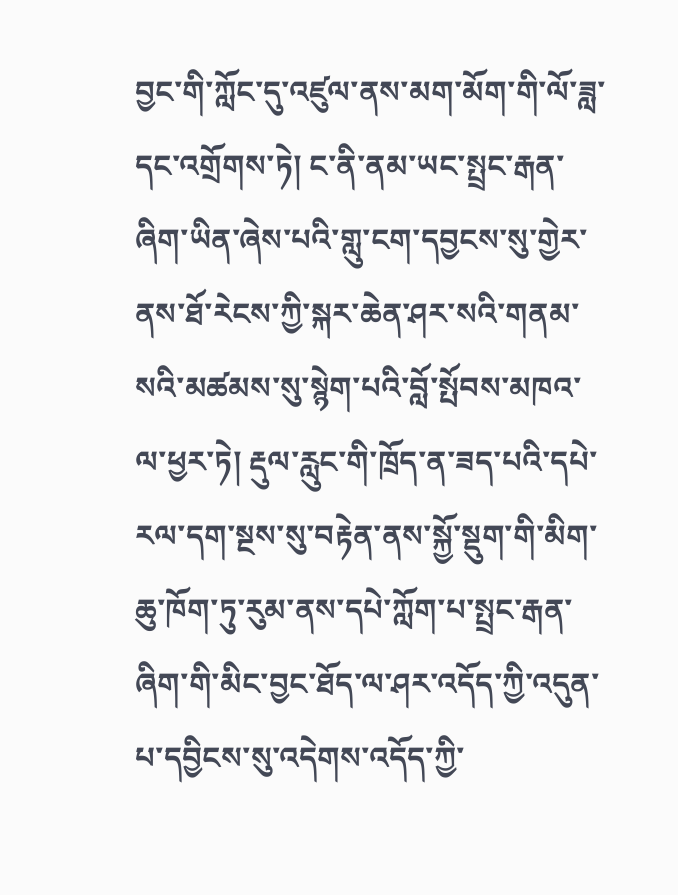བྱང་གི་ཀློང་དུ་འཛུལ་ནས་མག་མོག་གི་ལོ་ཟླ་དང་འགྲོགས་ཏེ། ང་ནི་ནམ་ཡང་སྤྲང་རྒན་ཞིག་ཡིན་ཞེས་པའི་གླུ་ངག་དབྱངས་སུ་གྱེར་ནས་ཐོ་རེངས་ཀྱི་སྐར་ཆེན་ཤར་སའི་གནམ་སའི་མཚམས་སུ་སྙེག་པའི་བློ་སྤོབས་མཁའ་ལ་ཕྱར་ཏེ། རྡུལ་རླུང་གི་ཁྲོད་ན་ཟད་པའི་དཔེ་རལ་དག་སྔས་སུ་བརྟེན་ནས་སྐྱོ་སྡུག་གི་མིག་ཆུ་ཁོག་ཏུ་རུམ་ནས་དཔེ་ཀློག་པ་སྤྲང་རྒན་ཞིག་གི་མིང་བྱང་ཐོད་ལ་ཤར་འདོད་ཀྱི་འདུན་པ་དབྱིངས་སུ་འདེགས་འདོད་ཀྱི་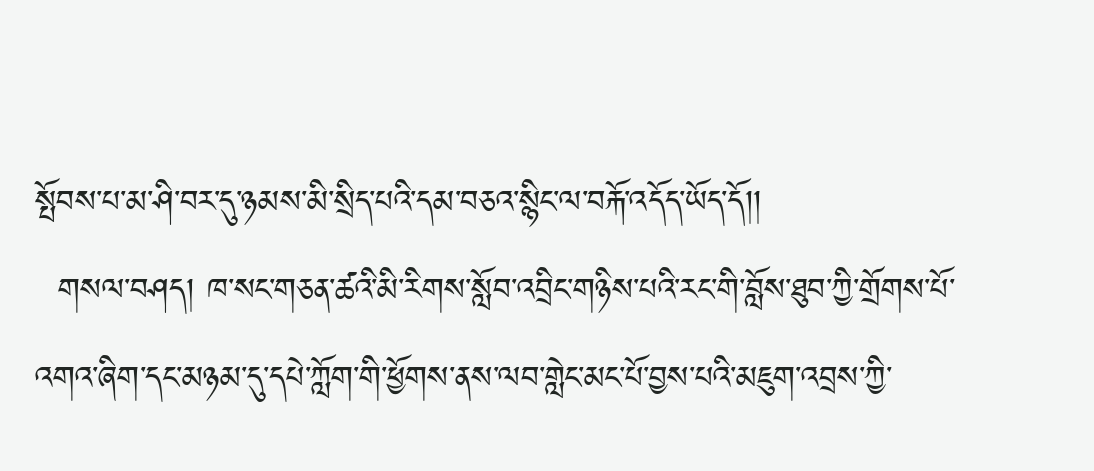སྤོབས་པ་མ་ཤི་བར་དུ་ཉམས་མི་སྲིད་པའི་དམ་བཅའ་སྙིང་ལ་བརྐོ་འདོད་ཡོད་དོ།།
  གསལ་བཤད། ཁ་སང་གཅན་ཚའི་མི་རིགས་སློབ་འབྲིང་གཉིས་པའི་རང་གི་བློས་ཐུབ་ཀྱི་གྲོགས་པོ་འགའ་ཞིག་དང་མཉམ་དུ་དཔེ་ཀློག་གི་ཕྱོགས་ནས་ལབ་གླེང་མང་པོ་བྱས་པའི་མཇུག་འབྲས་ཀྱི་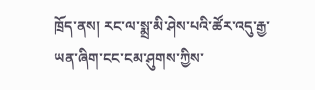ཁྲོད་ནས། རང་ལ་སྨྲ་མི་ཤེས་པའི་ཚོར་འདུ་རྒྱ་ཡན་ཞིག་ངང་ངམ་ཤུགས་ཀྱིས་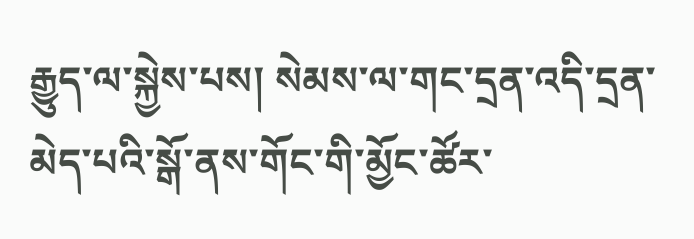རྒྱུད་ལ་སྐྱེས་པས། སེམས་ལ་གང་དྲན་འདི་དྲན་མེད་པའི་སྒོ་ནས་གོང་གི་མྱོང་ཚོར་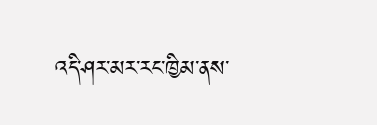འདི་ཤར་མར་རང་ཁྱིམ་ནས་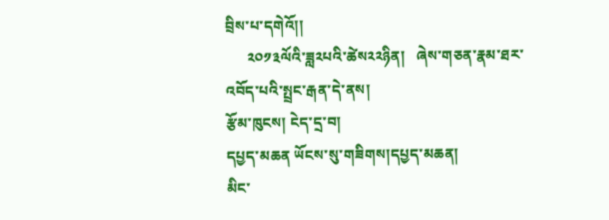བྲིས་པ་དགེའོ།།
      ༢༠༡༣ལོའི་ཟླ༢པའི་ཚེས༢༢ཉིན།   ཞེས་གཅན་རྣམ་ཐར་འབོད་པའི་སྤྲང་རྒན་དེ་ནས།
རྩོམ་ཁུངས། ངེད་དྲ་བ།
དཔྱད་མཆན ཡོངས་སུ་གཟིགས།དཔྱད་མཆན།
མིང་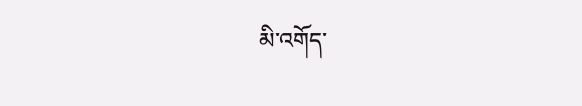མི་འགོད་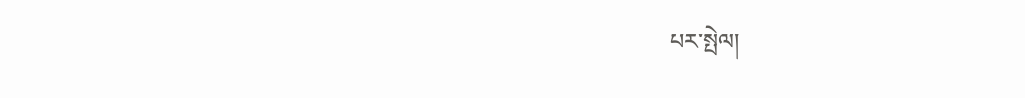པར་སྤེལ།